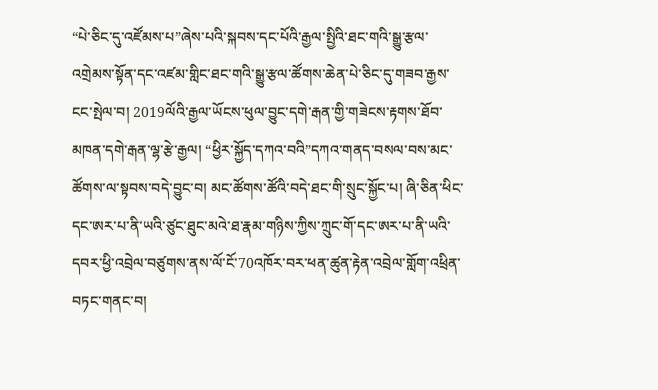“པེ་ཅིང་དུ་འཛོམས་པ”ཞེས་པའི་སྐབས་དང་པོའི་རྒྱལ་སྤྱིའི་ཐང་གའི་སྒྱུ་རྩལ་འགྲེམས་སྟོན་དང་འཛམ་གླིང་ཐང་གའི་སྒྱུ་རྩལ་ཚོགས་ཆེན་པེ་ཅིང་དུ་གཟབ་རྒྱས་ངང་སྤེལ་བ། 2019ལོའི་རྒྱལ་ཡོངས་ཕུལ་བྱུང་དགེ་རྒན་གྱི་གཟེངས་རྟགས་ཐོབ་མཁན་དགེ་རྒན་ལྷ་རྩེ་རྒྱལ། “ཕྱིར་སྐྱོད་དཀའ་བའི”དཀའ་གནད་བསལ་བས་མང་ཚོགས་ལ་སྟབས་བདེ་བྱུང་བ། མང་ཚོགས་ཚོའི་བདེ་ཐང་གི་སྲུང་སྐྱོང་པ། ཞི་ཅིན་ཕིང་དང་ཨར་པ་ནི་ཡའི་ཙུང་ཐུང་མའེ་ཐ་རྣམ་གཉིས་ཀྱིས་ཀྲུང་གོ་དང་ཨར་པ་ནི་ཡའི་དབར་ཕྱི་འབྲེལ་བཙུགས་ནས་ལོ་ངོ་70འཁོར་བར་ཕན་ཚུན་རྟེན་འབྲེལ་གློག་འཕྲིན་བཏང་གནང་བ།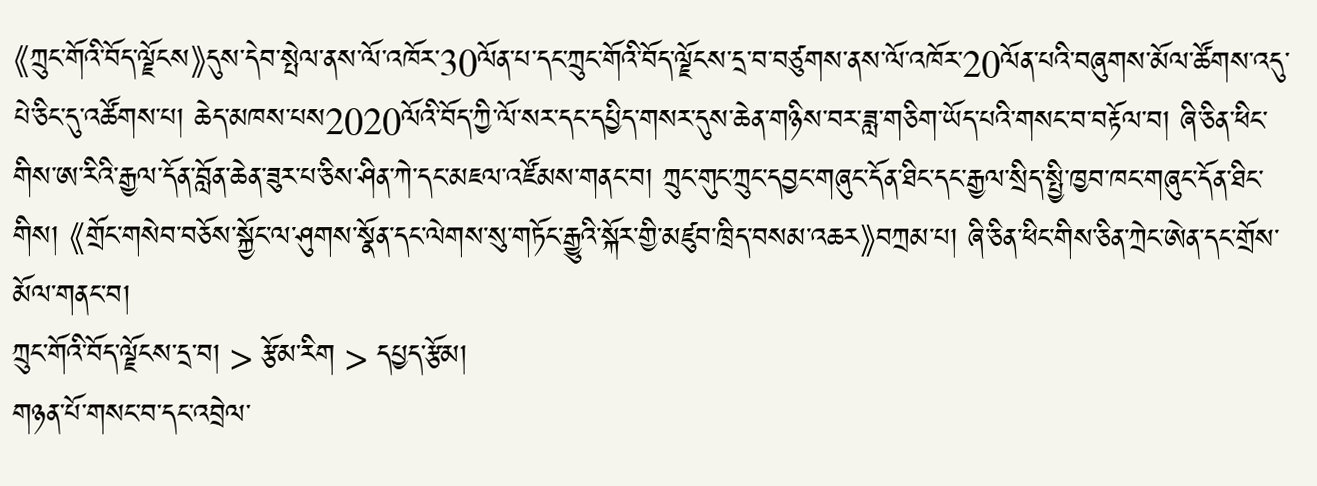《ཀྲུང་གོའི་བོད་ལྗོངས》དུས་དེབ་སྤེལ་ནས་ལོ་འཁོར་30ལོན་པ་དང་ཀྲུང་གོའི་བོད་ལྗོངས་དྲ་བ་བཙུགས་ནས་ལོ་འཁོར་20ལོན་པའི་བཞུགས་མོལ་ཚོགས་འདུ་པེ་ཅིང་དུ་འཚོགས་པ། ཆེད་མཁས་པས2020ལོའི་བོད་ཀྱི་ལོ་སར་དང་དཔྱིད་གསར་དུས་ཆེན་གཉིས་བར་ཟླ་གཅིག་ཡོད་པའི་གསང་བ་བརྟོལ་བ། ཞི་ཅིན་ཕིང་གིས་ཨ་རིའི་རྒྱལ་དོན་བློན་ཆེན་ཟུར་པ་ཅིས་ཤིན་ཀེ་དང་མཇལ་འཛོམས་གནང་བ། ཀྲུང་གུང་ཀྲུང་དབྱང་གཞུང་དོན་ཐིང་དང་རྒྱལ་སྲིད་སྤྱི་ཁྱབ་ཁང་གཞུང་དོན་ཐིང་གིས། 《གྲོང་གསེབ་བཅོས་སྐྱོང་ལ་ཤུགས་སྣོན་དང་ལེགས་སུ་གཏོང་རྒྱུའི་སྐོར་གྱི་མཛུབ་ཁྲིད་བསམ་འཆར》བཀྲམ་པ། ཞི་ཅིན་ཕིང་གིས་ཅིན་ཀྲེང་ཨེན་དང་གྲོས་མོལ་གནང་བ།
ཀྲུང་གོའི་བོད་ལྗོངས་དྲ་བ། > རྩོམ་རིག > དཔྱད་རྩོམ།
གཉན་པོ་གསང་བ་དང་འབྲེལ་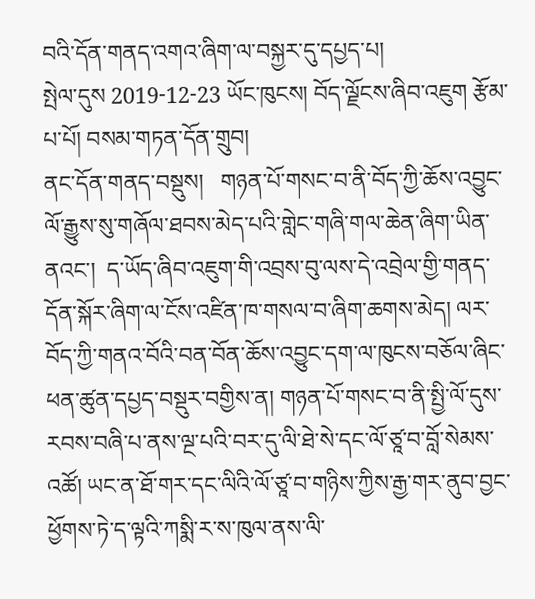བའི་དོན་གནད་འགའ་ཞིག་ལ་བསྐྱར་དུ་དཔྱད་པ།
སྤེལ་དུས 2019-12-23 ཡོང་ཁུངས། བོད་ལྗོངས་ཞིབ་འཇུག རྩོམ་པ་པོ། བསམ་གཏན་དོན་གྲུབ།
ནང་དོན་གནད་བསྡུས།   གཉན་པོ་གསང་བ་ནི་བོད་ཀྱི་ཆོས་འབྱུང་ལོ་རྒྱུས་སུ་གཞོལ་ཐབས་མེད་པའི་གླེང་གཞི་གལ་ཆེན་ཞིག་ཡིན་ནའང་།  ད་ཡོད་ཞིབ་འཇུག་གི་འབྲས་བུ་ལས་དེ་འབྲེལ་གྱི་གནད་དོན་སྐོར་ཞིག་ལ་ངོས་འཛིན་ཁ་གསལ་བ་ཞིག་ཆགས་མེད། ལར་བོད་ཀྱི་གནའ་བོའི་བན་བོན་ཆོས་འབྱུང་དག་ལ་ཁུངས་བཅོལ་ཞིང་ཕན་ཚུན་དཔྱད་བསྡུར་བགྱིས་ན། གཉན་པོ་གསང་བ་ནི་སྤྱི་ལོ་དུས་རབས་བཞི་པ་ནས་ལྔ་པའི་བར་དུ་ལི་ཐེ་སེ་དང་ལོ་ཙཱ་བ་བློ་སེམས་འཚོ། ཡང་ན་ཐོ་གར་དང་ལིའི་ལོ་ཙཱ་བ་གཉིས་ཀྱིས་རྒྱ་གར་ནུབ་བྱང་ཕྱོགས་ཏེ་ད་ལྟའི་ཀསྨི་ར་ས་ཁུལ་ནས་ལི་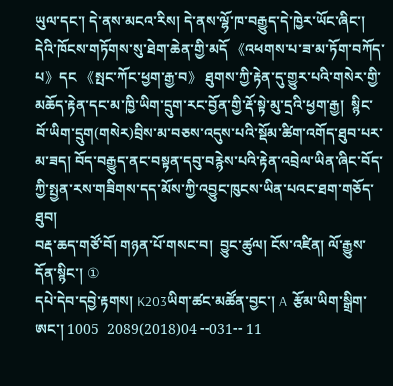ཡུལ་དང་། དེ་ནས་མངའ་རིས། དེ་ནས་ལྷོ་ཁ་བརྒྱུད་དེ་ཁྱེར་ཡོང་ཞིང་།  དེའི་ཁོངས་གཏོགས་སུ་ཐེག་ཆེན་གྱི་མདོ 《འཕགས་པ་ཟ་མ་ཏོག་བཀོད་པ》དང 《སྤང་ཀོང་ཕྱག་རྒྱ་བ》 ཐུགས་ཀྱི་རྟེན་དུ་གྱུར་པའི་གསེར་གྱི་མཆོད་རྟེན་དང་མ་ཁྱི་ཡིག་དྲུག་རང་བྱོན་གྱི་རྡོ་སྟེ་མུ་དྲའི་ཕྱག་རྒྱ།  སྙིང་བོ་ཡིག་དྲུག(གསེར)བྲིས་མ་བཅས་འདུས་པའི་སྡོམ་ཚིག་འགོད་ཐུབ་པར་མ་ཟད། བོད་བརྒྱུད་ནང་བསྟན་དབུ་བརྙེས་པའི་རྟེན་འབྲེལ་ཡིན་ཞིང་བོད་ཀྱི་སྤྱན་རས་གཟིགས་དད་མོས་ཀྱི་འབྱུང་ཁུངས་ཡིན་པའང་ཐག་གཅོད་ཐུབ།
བརྡ་ཆད་གཙོ་བོ། གཉན་པོ་གསང་བ།  བྱུང་ཚུལ། ངོས་འཛིན། ལོ་རྒྱུས་དོན་སྙིང་། ①
དཔེ་དེབ་དབྱེ་རྟགས། K203ཡིག་ཚང་མཚོན་བྱང་། A  རྩོམ་ཡིག་སྒྲིག་ཨང་། 1005  2089(2018)04 --031-- 11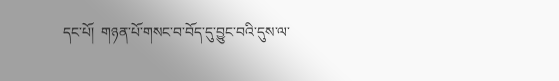དང་པོ།  གཉན་པོ་གསང་བ་བོད་དུ་བྱུང་བའི་དུས་ལ་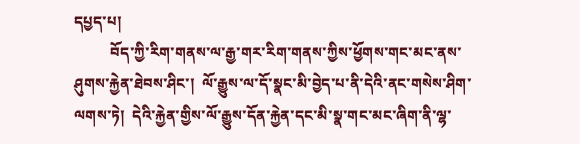དཔྱད་པ།
          བོད་ཀྱི་རིག་གནས་ལ་རྒྱ་གར་རིག་གནས་ཀྱིས་ཕྱོགས་གང་མང་ནས་ཤུགས་རྐྱེན་ཐེབས་ཤིང་།  ལོ་རྒྱུས་ལ་དོ་སྣང་མི་བྱེད་པ་ནི་དེའི་ནང་གསེས་ཤིག་ལགས་ཏེ།  དེའི་རྐྱེན་གྱིས་ལོ་རྒྱུས་དོན་རྐྱེན་དང་མི་སྣ་གང་མང་ཞིག་ནི་ལྷ་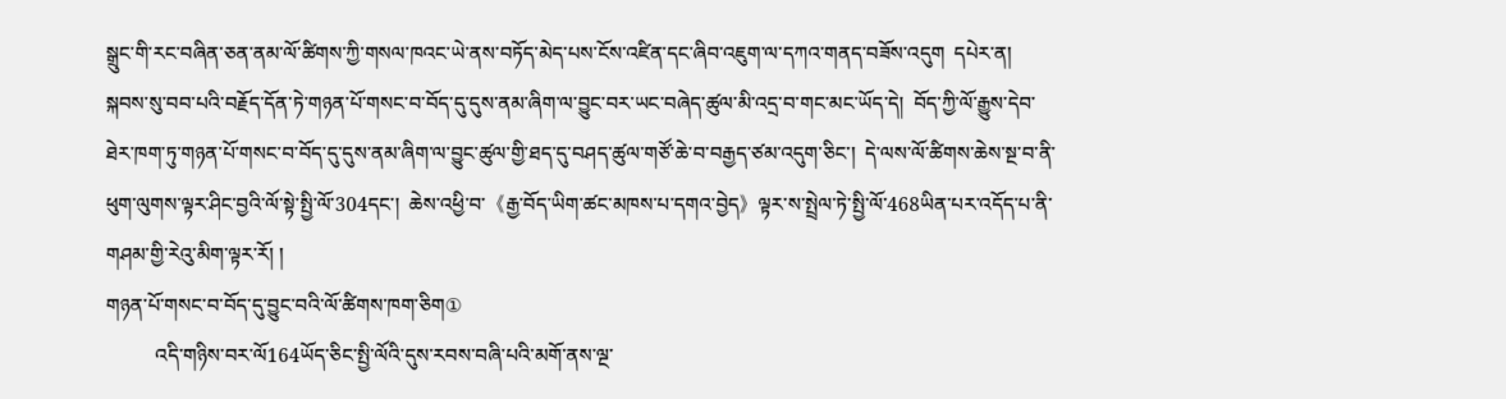སྒྲུང་གི་རང་བཞིན་ཅན་ནམ་ལོ་ཚིགས་ཀྱི་གསལ་ཁའང་ཡེ་ནས་བཏོད་མེད་པས་ངོས་འཛིན་དང་ཞིབ་འཇུག་ལ་དཀའ་གནད་བཟོས་འདུག  དཔེར་ན། སྐབས་སུ་བབ་པའི་བརྗོད་དོན་ཏེ་གཉན་པོ་གསང་བ་བོད་དུ་དུས་ནམ་ཞིག་ལ་བྱུང་བར་ཡང་བཞེད་ཚུལ་མི་འདྲ་བ་གང་མང་ཡོད་དེ།  བོད་ཀྱི་ལོ་རྒྱུས་དེབ་ཐེར་ཁག་ཏུ་གཉན་པོ་གསང་བ་བོད་དུ་དུས་ནམ་ཞིག་ལ་བྱུང་ཚུལ་གྱི་ཐད་དུ་བཤད་ཚུལ་གཙོ་ཆེ་བ་བརྒྱད་ཙམ་འདུག་ཅིང་།  དེ་ལས་ལོ་ཚིགས་ཆེས་སྔ་བ་ནི་ཕུག་ལུགས་ལྟར་ཤིང་བྱའི་ལོ་སྟེ་སྤྱི་ལོ་304དང་།  ཆེས་འཕྱི་བ་《རྒྱ་བོད་ཡིག་ཚང་མཁས་པ་དགའ་བྱེད》ལྟར་ས་སྤྲེལ་ཏེ་སྤྱི་ལོ་468ཡིན་པར་འདོད་པ་ནི་གཤམ་གྱི་རེའུ་མིག་ལྟར་རོ། །
གཉན་པོ་གསང་བ་བོད་དུ་བྱུང་བའི་ལོ་ཚིགས་ཁག་ཅིག①
          འདི་གཉིས་བར་ལོ164ཡོད་ཅིང་སྤྱི་ལོའི་དུས་རབས་བཞི་པའི་མགོ་ནས་ལྔ་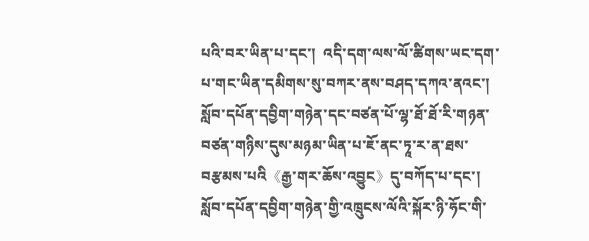པའི་བར་ཡིན་པ་དང་།  འདི་དག་ལས་ལོ་ཚིགས་ཡང་དག་པ་གང་ཡིན་དམིགས་སུ་བཀར་ནས་བཤད་དཀའ་ནའང་།   སློབ་དཔོན་དབྱིག་གཉེན་དང་བཙན་པོ་ལྷ་ཐོ་ཐོ་རི་གཉན་བཙན་གཉིས་དུས་མཉམ་ཡིན་པ་ཇོ་ནང་ཏཱ་ར་ན་ཐས་བརྩམས་པའི《རྒྱ་གར་ཆོས་འབྱུང》དུ་བཀོད་པ་དང་།  སློབ་དཔོན་དབྱིག་གཉེན་གྱི་འཁྲུངས་ལོའི་སྐོར་ཉི་ཧོང་གི་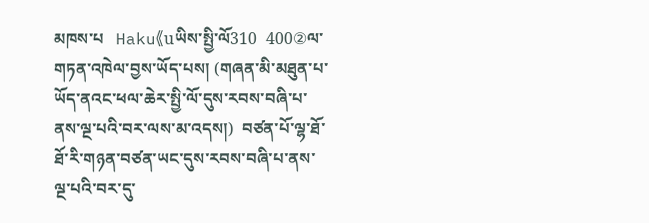མཁས་པ   Haku《uཡིས་སྤྱི་ལོ310  400②ལ་གཏན་འཁེལ་བྱས་ཡོད་པས། (གཞན་མི་མཐུན་པ་ཡོད་ནའང་ཕལ་ཆེར་སྤྱི་ལོ་དུས་རབས་བཞི་པ་ནས་ལྔ་པའི་བར་ལས་མ་འདས།)  བཙན་པོ་ལྷ་ཐོ་ཐོ་རི་གཉན་བཙན་ཡང་དུས་རབས་བཞི་པ་ནས་ལྔ་པའི་བར་དུ་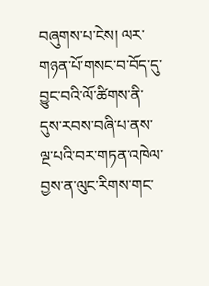བཞུགས་པ་ངེས། ལར་གཉན་པོ་གསང་བ་བོད་དུ་བྱུང་བའི་ལོ་ཚིགས་ནི་དུས་རབས་བཞི་པ་ནས་ལྔ་པའི་བར་གཏན་འཁེལ་བྱས་ན་ལུང་རིགས་གང་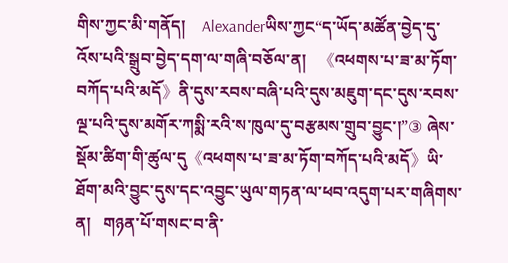གིས་ཀྱང་མི་གནོད།    Alexanderཡིས་ཀྱང“ད་ཡོད་མཚོན་བྱེད་དུ་འོས་པའི་སྒྲུབ་བྱེད་དག་ལ་གཞི་བཅོལ་ན།   《འཕགས་པ་ཟ་མ་ཏོག་བཀོད་པའི་མདོ》ནི་དུས་རབས་བཞི་པའི་དུས་མཇུག་དང་དུས་རབས་ལྔ་པའི་དུས་མགོར་ཀསྨི་རའི་ས་ཁུལ་དུ་བརྩམས་གྲུབ་བྱུང་།”③ ཞེས་སྡོམ་ཚིག་གི་ཚུལ་དུ《འཕགས་པ་ཟ་མ་ཏོག་བཀོད་པའི་མདོ》ཡི་ཐོག་མའི་བྱུང་དུས་དང་འབྱུང་ཡུལ་གཏན་ལ་ཕབ་འདུག་པར་གཞིགས་ན།   གཉན་པོ་གསང་བ་ནི་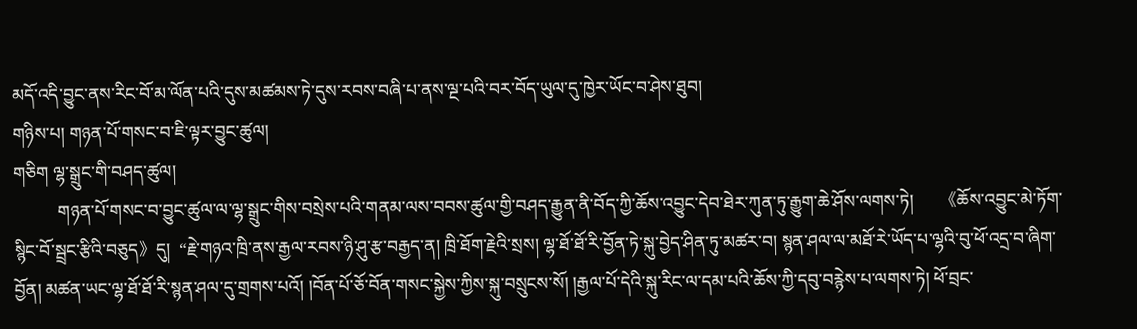མདོ་འདི་བྱུང་ནས་རིང་བོ་མ་ལོན་པའི་དུས་མཚམས་ཏེ་དུས་རབས་བཞི་པ་ནས་ལྔ་པའི་བར་བོད་ཡུལ་དུ་ཁྱེར་ཡོང་བ་ཤེས་ཐུབ།
གཉིས་པ། གཉན་པོ་གསང་བ་ཇི་ལྟར་བྱུང་ཚུལ།
གཅིག ལྷ་སྒྲུང་གི་བཤད་ཚུལ།
          གཉན་པོ་གསང་བ་བྱུང་ཚུལ་ལ་ལྷ་སྒྲུང་གིས་བསྲེས་པའི་གནམ་ལས་བབས་ཚུལ་གྱི་བཤད་རྒྱུན་ནི་བོད་ཀྱི་ཆོས་འབྱུང་དེབ་ཐེར་ཀུན་ཏུ་རྒྱུག་ཆེ་ཤོས་ལགས་ཏེ།      《ཆོས་འབྱུང་མེ་ཏོག་སྙིང་བོ་སྦྲང་རྩིའི་བཅུད》དུ།  “རྗེ་གཉའ་ཁྲི་ནས་རྒྱལ་རབས་ཉི་ཤུ་རྩ་བརྒྱད་ན། ཁྲི་ཐོག་རྗེའི་སྲས། ལྷ་ཐོ་ཐོ་རི་བྱོན་ཏེ་སྐུ་བྱེད་ཤིན་ཏུ་མཚར་བ། སྙན་ཤལ་ལ་མཐོ་རེ་ཡོད་པ་ལྷའི་བུ་ཕོ་འདྲ་བ་ཞིག་བྱོན། མཚན་ཡང་ལྷ་ཐོ་ཐོ་རི་སྙན་ཤལ་དུ་གྲགས་པའོ། །བོན་པོ་ཅོ་བོན་གསང་སྐྱེས་ཀྱིས་སྐུ་བསྲུངས་སོ། །རྒྱལ་པོ་དེའི་སྐུ་རིང་ལ་དམ་པའི་ཆོས་ཀྱི་དབུ་བརྙེས་པ་ལགས་ཏེ། ཕོ་བྲང་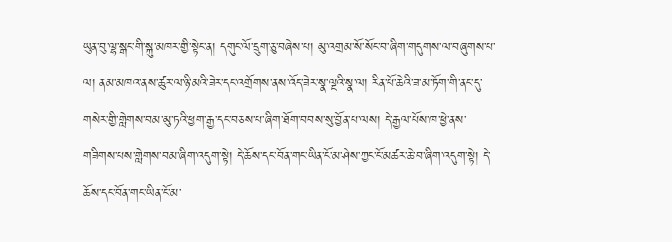ཡུན་བུ་ལྷ་སྒང་གི་སྐུ་མཁར་གྱི་སྟེང་ན། དགུང་ལོ་དྲུག་ཅུ་བཞེས་པ། མུ་འགྲམ་སོ་སོང་བ་ཞིག་གདུགས་ལ་བཞུགས་པ་ལ། ནམ་མཁའ་ནས་ཚུར་ལ་ཉི་མའི་ཟེར་དང་འགྲོགས་ནས་འོད་ཟེར་སྣ་ལྔའི་སྣ་ལ། རིན་པོ་ཆེའི་ཟ་མ་ཏོག་གི་ནང་དུ་གསེར་གྱི་གླེགས་བམ་མུ་ཏའི་ཕྱག་རྒྱ་དང་བཅས་པ་ཞིག་ཐོག་བབས་སུ་བྱོན་པ་ལས། དེ་རྒྱལ་པོས་ཁ་ཕྱེ་ནས་གཟིགས་པས་གླེགས་བམ་ཞིག་འདུག་སྟེ། དེ་ཆོས་དང་བོན་གང་ཡིན་ངོ་མ་ཤེས་ཀྱང་ངོ་མཚར་ཆེ་བ་ཞིག་འདུག་སྟེ། དེ་ཆོས་དང་བོན་གང་ཡིན་ངོ་མ་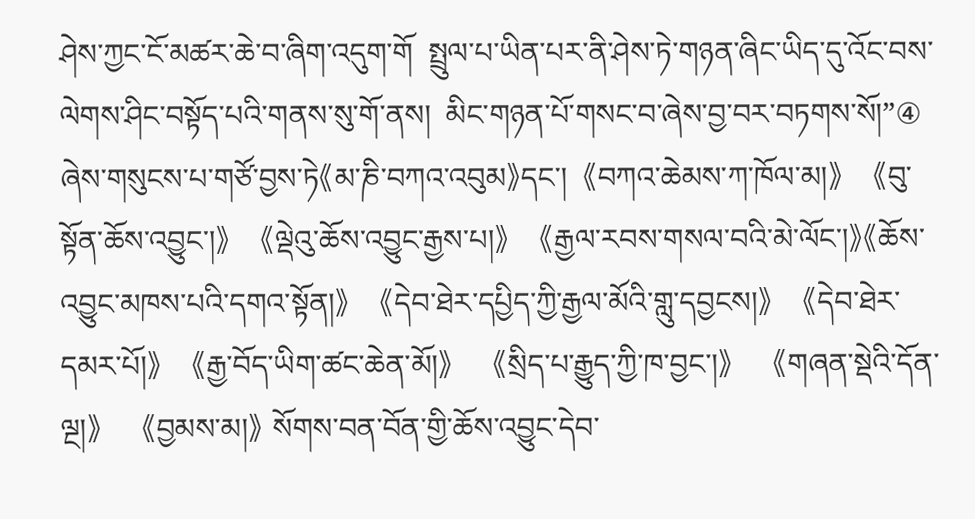ཤེས་ཀྱང་ངོ་མཚར་ཆེ་བ་ཞིག་འདུག་གོ  སྤྲུལ་པ་ཡིན་པར་ནི་ཤེས་ཏེ་གཉན་ཞིང་ཡིད་དུ་འོང་བས་ལེགས་ཤིང་བསྟོད་པའི་གནས་སུ་གོ་ནས།  མིང་གཉན་པོ་གསང་བ་ཞེས་བྱ་བར་བཏགས་སོ།”④ ཞེས་གསུངས་པ་གཙོ་བྱས་ཏེ《མ་ཎི་བཀའ་འབུམ》དང་།  《བཀའ་ཆེམས་ཀ་ཁོལ་མ།》   《བུ་སྟོན་ཆོས་འབྱུང་།》   《ལྡེའུ་ཆོས་འབྱུང་རྒྱས་པ།》   《རྒྱལ་རབས་གསལ་བའི་མེ་ལོང་།》《ཆོས་འབྱུང་མཁས་པའི་དགའ་སྟོན།》   《དེབ་ཐེར་དཔྱིད་ཀྱི་རྒྱལ་མོའི་གླུ་དབྱངས།》   《དེབ་ཐེར་དམར་པོ།》   《རྒྱ་བོད་ཡིག་ཚང་ཆེན་མོ།》    《སྲིད་པ་རྒྱུད་ཀྱི་ཁ་བྱང་།》    《གཞན་སྡེའི་དོན་ལྔ།》    《བྱམས་མ།》 སོགས་བན་བོན་གྱི་ཆོས་འབྱུང་དེབ་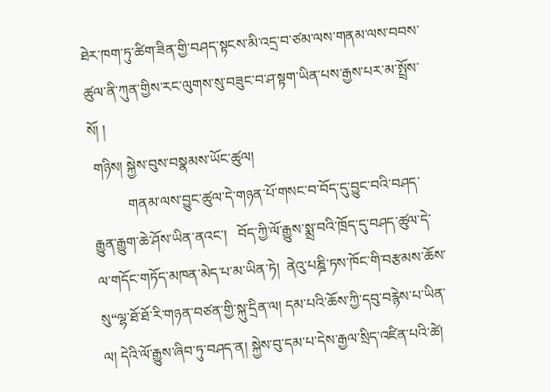ཐེར་ཁག་ཏུ་ཚིག་ཟིན་གྱི་བཤད་སྟངས་མི་འདྲ་བ་ཙམ་ལས་གནམ་ལས་བབས་ཚུལ་ནི་ཀུན་གྱིས་རང་ལུགས་སུ་བཟུང་བ་ཤ་སྟག་ཡིན་པས་རྒྱས་པར་མ་སྤྲོས་སོ། །
 གཉིས། སྐྱེས་བུས་བསྣམས་ཡོང་ཚུལ།
          གནམ་ལས་བྱུང་ཚུལ་དེ་གཉན་པོ་གསང་བ་བོད་དུ་བྱུང་བའི་བཤད་རྒྱུན་རྒྱུག་ཆེ་ཤོས་ཡིན་ནའང་།   བོད་ཀྱི་ལོ་རྒྱུས་སྨྲ་བའི་ཁྲོད་དུ་བཤད་ཚུལ་དེ་ལ་གདོང་གཏོད་མཁན་མེད་པ་མ་ཡིན་ཏེ།  ནེའུ་པཎྜི་ཏས་ཁོང་གི་བརྩམས་ཆོས་སུ“ལྷ་ཐོ་ཐོ་རི་གཉན་བཙན་གྱི་སྐུ་དྲིན་ལ། དམ་པའི་ཆོས་ཀྱི་དབུ་བརྙེས་པ་ཡིན་ལ། དེའི་ལོ་རྒྱུས་ཞིབ་ཏུ་བཤད་ན། སྐྱེས་བུ་དམ་པ་དེས་རྒྱལ་སྲིད་འཛིན་པའི་ཚེ།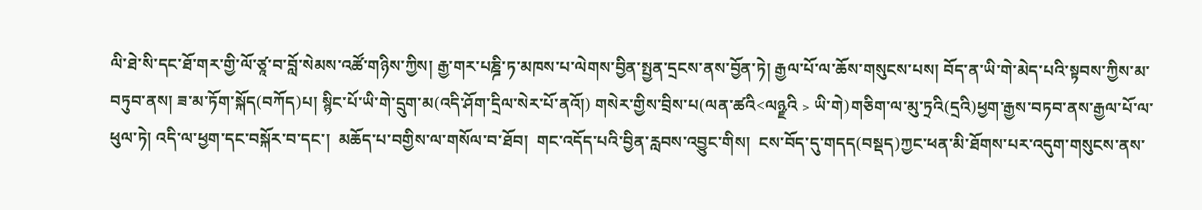ལི་ཐེ་སི་དང་ཐོ་གར་གྱི་ལོ་ཙཱ་བ་བློ་སེམས་འཚོ་གཉིས་ཀྱིས། རྒྱ་གར་པཎྜི་ཏ་མཁས་པ་ལེགས་བྱིན་སྤྱན་དྲངས་ནས་བྱོན་ཏེ། རྒྱལ་པོ་ལ་ཆོས་གསུངས་པས། བོད་ན་ཡི་གེ་མེད་པའི་སྟབས་ཀྱིས་མ་བཏུབ་ནས། ཟ་མ་ཏོག་སྐོད(བཀོད)པ། སྙིང་པོ་ཡི་གེ་དྲུག་མ(འདི་ཤོག་དྲིལ་སེར་པོ་ནའོ།) གསེར་གྱིས་བྲིས་པ(ལན་ཚའི<ལཉྫའི﹥ཡི་གེ)གཅིག་ལ་མུ་ཏྲའི(དྲའི)ཕྱག་རྒྱས་བཏབ་ནས་རྒྱལ་པོ་ལ་ཕུལ་ཏེ། འདི་ལ་ཕྱག་དང་བསྐོར་བ་དང་།  མཆོད་པ་བགྱིས་ལ་གསོལ་བ་ཐོབ།  གང་འདོད་པའི་བྱིན་རླབས་འབྱུང་གིས།  ངས་བོད་དུ་གདད(བསྡད)ཀྱང་ཕན་མི་ཐོགས་པར་འདུག་གསུངས་ནས་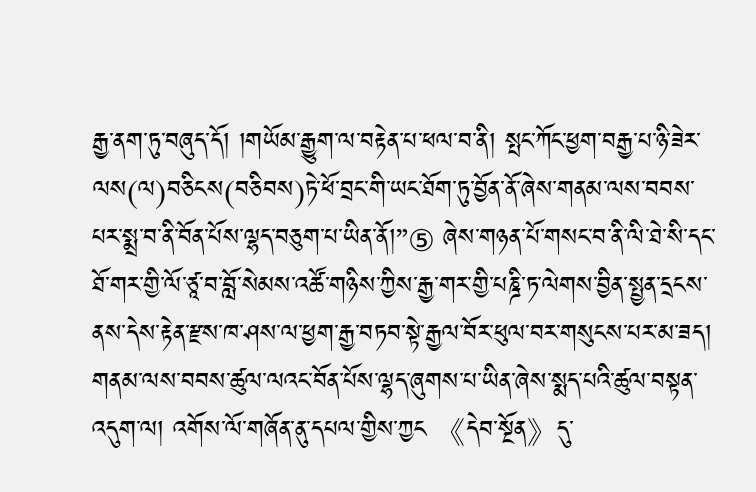རྒྱ་ནག་ཏུ་བཞུད་དོ། །གཡོམ་རྒྱུག་ལ་བརྟེན་པ་ཕལ་བ་ནི། སྤང་ཀོང་ཕྱག་བརྒྱ་པ་ཉི་ཟེར་ལས(ལ)བཅིངས(བཅིབས)ཏེ་ཕོ་བྲང་གི་ཡང་ཐོག་ཏུ་བྱོན་ནོ་ཞེས་གནམ་ལས་བབས་པར་སྨྲ་བ་ནི་བོན་པོས་ལྷད་བཅུག་པ་ཡིན་ནོ།”⑤ ཞེས་གཉན་པོ་གསང་བ་ནི་ལི་ཐེ་སི་དང་ཐོ་གར་གྱི་ལོ་ཙཱ་བ་བློ་སེམས་འཚོ་གཉིས་ཀྱིས་རྒྱ་གར་གྱི་པཎྜི་ཏ་ལེགས་བྱིན་སྤྱན་དྲངས་ནས་དེས་རྟེན་རྫས་ཁ་ཤས་ལ་ཕྱག་རྒྱ་བཏབ་སྟེ་རྒྱལ་བོར་ཕུལ་བར་གསུངས་པར་མ་ཟད། གནམ་ལས་བབས་ཚུལ་ལའང་བོན་པོས་ལྷད་ཞུགས་པ་ཡིན་ཞེས་སྨད་པའི་ཚུལ་བསྟན་འདུག་ལ། འགོས་ལོ་གཞོན་ནུ་དཔལ་གྱིས་ཀྱང 《དེབ་སྔོན》དུ་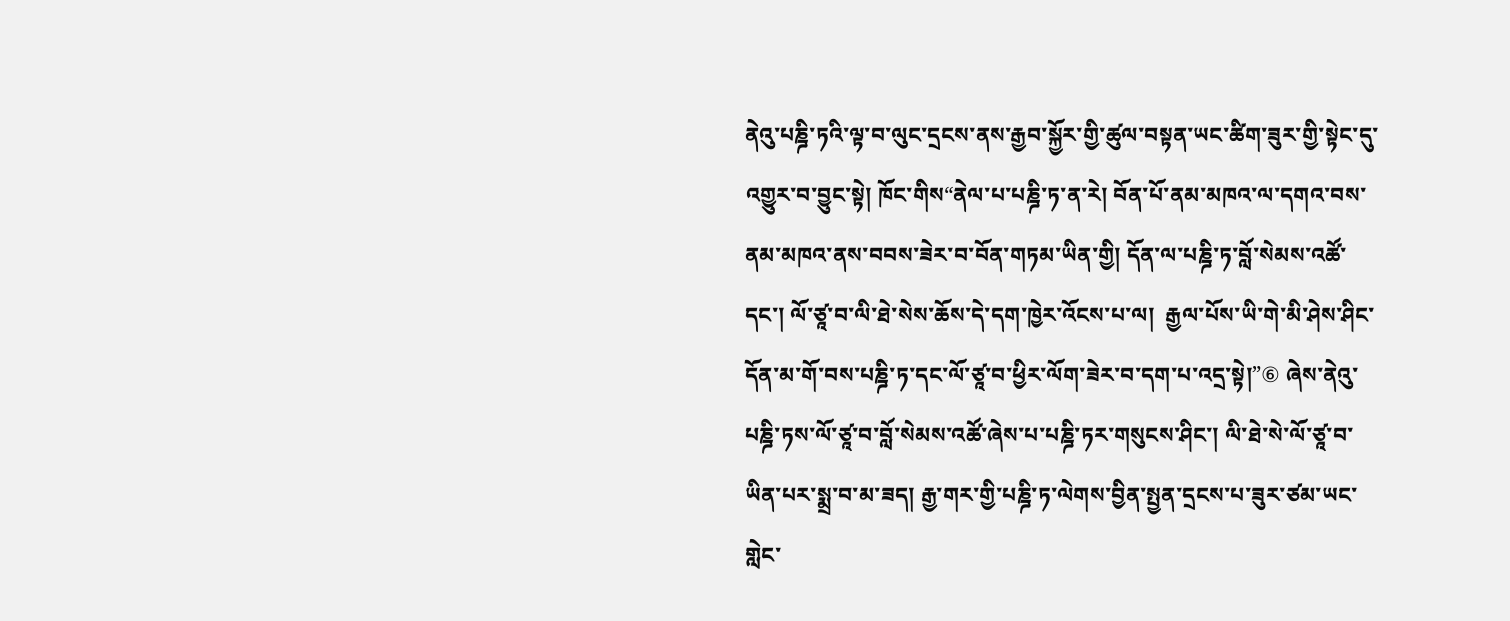ནེའུ་པཎྜི་ཏའི་ལྟ་བ་ལུང་དྲངས་ནས་རྒྱབ་སྐྱོར་གྱི་ཚུལ་བསྟན་ཡང་ཚིག་ཟུར་གྱི་སྟེང་དུ་འགྱུར་བ་བྱུང་སྟེ། ཁོང་གིས“ནེལ་པ་པཎྜི་ཏ་ན་རེ། བོན་པོ་ནམ་མཁའ་ལ་དགའ་བས་ནམ་མཁའ་ནས་བབས་ཟེར་བ་བོན་གཏམ་ཡིན་གྱི། དོན་ལ་པཎྜི་ཏ་བློ་སེམས་འཚོ་དང་། ལོ་ཙཱ་བ་ལི་ཐེ་སེས་ཆོས་དེ་དག་ཁྱེར་འོངས་པ་ལ།  རྒྱལ་པོས་ཡི་གེ་མི་ཤེས་ཤིང་དོན་མ་གོ་བས་པཎྜི་ཏ་དང་ལོ་ཙཱ་བ་ཕྱིར་ལོག་ཟེར་བ་དག་པ་འདྲ་སྟེ།”⑥ ཞེས་ནེའུ་པཎྜི་ཏས་ལོ་ཙཱ་བ་བློ་སེམས་འཚོ་ཞེས་པ་པཎྜི་ཏར་གསུངས་ཤིང་། ལི་ཐེ་སེ་ལོ་ཙཱ་བ་ཡིན་པར་སྨྲ་བ་མ་ཟད། རྒྱ་གར་གྱི་པཎྜི་ཏ་ལེགས་བྱིན་སྤྱན་དྲངས་པ་ཟུར་ཙམ་ཡང་གླེང་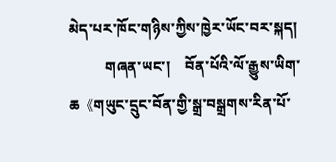མེད་པར་ཁོང་གཉིས་ཀྱིས་ཁྱེར་ཡོང་བར་སྐད།
          གཞན་ཡང་།    བོན་པོའི་ལོ་རྒྱུས་ཡིག་ཆ《གཡུང་དྲུང་བོན་གྱི་སྒྲ་བསྒྲགས་རིན་པོ་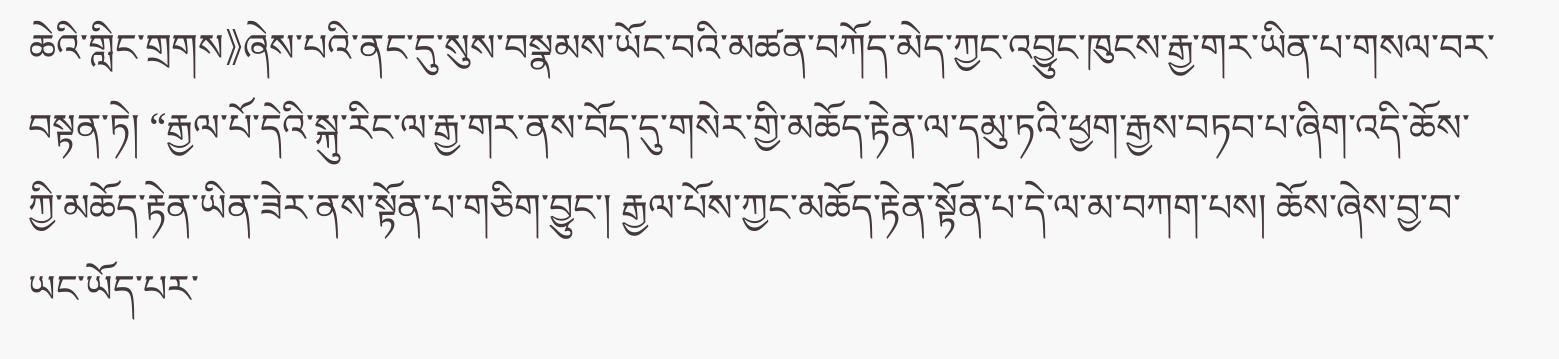ཆེའི་གླིང་གྲགས》ཞེས་པའི་ནང་དུ་སུས་བསྣམས་ཡོང་བའི་མཚན་བཀོད་མེད་ཀྱང་འབྱུང་ཁུངས་རྒྱ་གར་ཡིན་པ་གསལ་བར་བསྟན་ཏེ། “རྒྱལ་པོ་དེའི་སྐུ་རིང་ལ་རྒྱ་གར་ནས་བོད་དུ་གསེར་གྱི་མཆོད་རྟེན་ལ་དམུ་ཏའི་ཕྱག་རྒྱས་བཏབ་པ་ཞིག་འདི་ཆོས་ཀྱི་མཆོད་རྟེན་ཡིན་ཟེར་ནས་སྟོན་པ་གཅིག་བྱུང་། རྒྱལ་པོས་ཀྱང་མཆོད་རྟེན་སྟོན་པ་དེ་ལ་མ་བཀག་པས། ཆོས་ཞེས་བྱ་བ་ཡང་ཡོད་པར་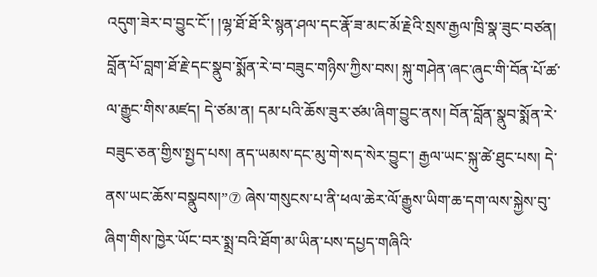འདུག་ཟེར་བ་བྱུང་ངོ་། །ལྷ་ཐོ་ཐོ་རི་སྙན་ཤལ་དང་རྣོ་ཟ་མང་མོ་རྗེའི་སྲས་རྒྱལ་ཁྲི་སྣ་ཟུང་བཙན། བློན་པོ་བླག་ཐོ་རྗེ་དང་སྣུབ་སྨོན་རེ་བ་བཟུང་གཉིས་ཀྱིས་བས། སྐུ་གཤེན་ཞང་ཞུང་གི་བོན་པོ་ཚ་ལ་རྒྱུང་གིས་མཛད། དེ་ཙམ་ན། དམ་པའི་ཆོས་ཟུར་ཙམ་ཞིག་བྱུང་ནས། བོན་བློན་སྣུབ་སྨོན་རེ་བཟུང་ཅན་གྱིས་སྤྱད་པས། ནད་ཡམས་དང་མུ་གེ་སད་སེར་བྱུང་། རྒྱལ་ཡང་སྐུ་ཚེ་ཐུང་པས། དེ་ནས་ཡང་ཆོས་བསྣུབས།”⑦ ཞེས་གསུངས་པ་ནི་ཕལ་ཆེར་ལོ་རྒྱུས་ཡིག་ཆ་དག་ལས་སྐྱེས་བུ་ཞིག་གིས་ཁྱེར་ཡོང་བར་སྨྲ་བའི་ཐོག་མ་ཡིན་པས་དཔྱད་གཞིའི་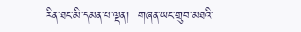རིན་ཐང་མི་དམན་པ་ལྡན།  གཞན་ཡང་གྲུབ་མཐའི་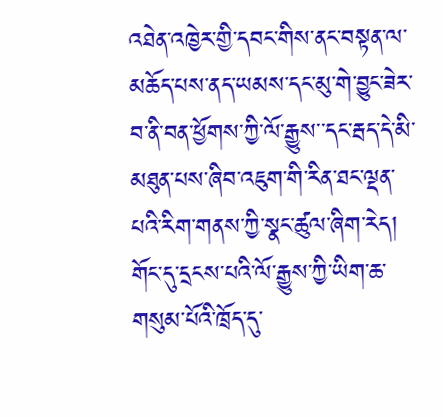འཐེན་འཁྱེར་གྱི་དབང་གིས་ནང་བསྟན་ལ་མཆོད་པས་ནད་ཡམས་དང་མུ་གེ་བྱུང་ཟེར་བ་ནི་བན་ཕྱོགས་ཀྱི་ལོ་རྒྱུས་་དང་རྦད་དེ་མི་མཐུན་པས་ཞིབ་འཇུག་གི་རིན་ཐང་ལྡན་པའི་རིག་གནས་ཀྱི་སྣང་ཚུལ་ཞིག་རེད། གོང་དུ་དྲངས་པའི་ལོ་རྒྱུས་ཀྱི་ཡིག་ཆ་གསུམ་པོའི་ཁྲོད་དུ་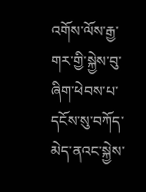འགོས་ལོས་རྒྱ་གར་གྱི་སྐྱེས་བུ་ཞིག་ཕེབས་པ་དངོས་སུ་བཀོད་མེད་ནའང་སྐྱེས་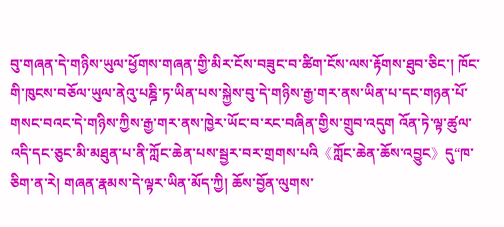བུ་གཞན་དེ་གཉིས་ཡུལ་ཕྱོགས་གཞན་གྱི་མིར་ངོས་བཟུང་བ་ཚིག་ངོས་ལས་རྟོགས་ཐུབ་ཅིང་། ཁོང་གི་ཁུངས་བཅོལ་ཡུལ་ནེའུ་པཎྜི་ཏ་ཡིན་པས་སྐྱེས་བུ་དེ་གཉིས་རྒྱ་གར་ནས་ཡིན་པ་དང་གཉན་པོ་གསང་བའང་དེ་གཉིས་ཀྱིས་རྒྱ་གར་ནས་ཁྱེར་ཡོང་བ་རང་བཞིན་གྱིས་གྲུབ་འདུག འོན་ཏེ་ལྟ་ཚུལ་འདི་དང་ཅུང་མི་མཐུན་པ་ནི་ཀློང་ཆེན་པས་སྦྱར་བར་གྲགས་པའི《ཀློང་ཆེན་ཆོས་འབྱུང》དུ“ཁ་ཅིག་ན་རེ། གཞན་རྣམས་དེ་ལྟར་ཡིན་མོད་ཀྱི། ཆོས་བྱོན་ལུགས་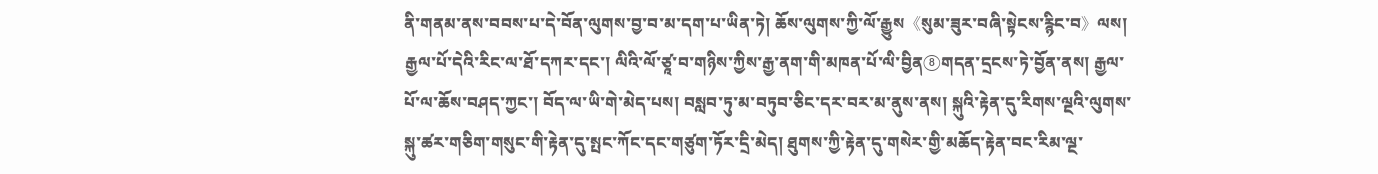ནི་གནམ་ནས་བབས་པ་དེ་བོན་ལུགས་བྱ་བ་མ་དག་པ་ཡིན་ཏེ། ཆོས་ལུགས་ཀྱི་ལོ་རྒྱུས《སུམ་ཟུར་བཞི་སྟེངས་རྙིང་བ》ལས། རྒྱལ་པོ་དེའི་རིང་ལ་ཐོ་དཀར་དང་། ལིའི་ལོ་ཙཱ་བ་གཉིས་ཀྱིས་རྒྱ་ནག་གི་མཁན་པོ་ལི་བྱིན⑧གདན་དྲངས་ཏེ་བྱོན་ནས། རྒྱལ་པོ་ལ་ཆོས་བཤད་ཀྱང་། བོད་ལ་ཡི་གེ་མེད་པས། བསླབ་ཏུ་མ་བཏུབ་ཅིང་དར་བར་མ་ནུས་ནས། སྐུའི་རྟེན་དུ་རིགས་ལྔའི་ལུགས་སྐུ་ཚར་གཅིག་གསུང་གི་རྟེན་དུ་སྤང་ཀོང་དང་གཙུག་ཏོར་དྲི་མེད། ཐུགས་ཀྱི་རྟེན་དུ་གསེར་གྱི་མཆོད་རྟེན་བང་རིམ་ལྔ་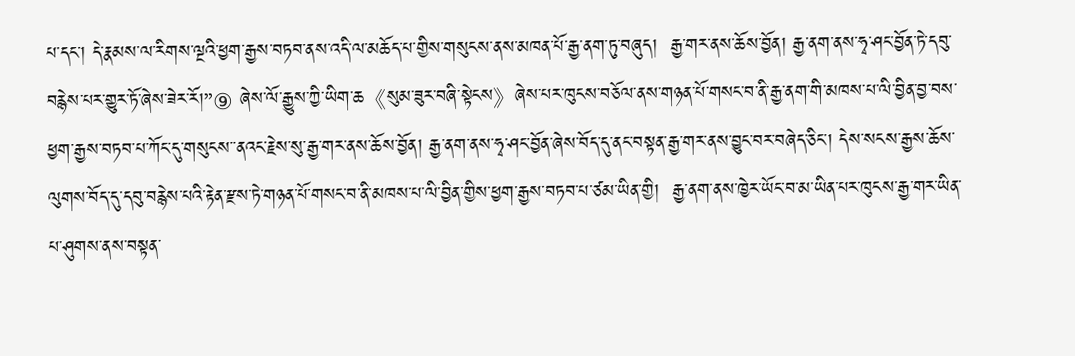པ་དང་། དེ་རྣམས་ལ་རིགས་ལྔའི་ཕྱག་རྒྱས་བཏབ་ནས་འདི་ལ་མཆོད་པ་གྱིས་གསུངས་ནས་མཁན་པོ་རྒྱ་ནག་ཏུ་བཞུད།  རྒྱ་གར་ནས་ཆོས་བྱོན། རྒྱ་ནག་ནས་ཧྭ་ཤང་བྱོན་ཏེ་དབུ་བརྙེས་པར་གྱུར་ཏོ་ཞེས་ཟེར་རོ།”⑨ ཞེས་ལོ་རྒྱུས་ཀྱི་ཡིག་ཆ《སུམ་ཟུར་བཞི་སྟེངས》ཞེས་པར་ཁུངས་བཅོལ་ནས་གཉན་པོ་གསང་བ་ནི་རྒྱ་ནག་གི་མཁས་པ་ལི་བྱིན་བྱ་བས་ཕྱག་རྒྱས་བཏབ་པ་ཀོང་དུ་གསུངས་་ནའང་རྗེས་སུ་རྒྱ་གར་ནས་ཆོས་བྱོན། རྒྱ་ནག་ནས་ཧྭ་ཤང་བྱོན་ཞེས་བོད་དུ་ནང་བསྟན་རྒྱ་གར་ནས་བྱུང་བར་བཞེད་ཅིང་། དེས་སངས་རྒྱས་ཆོས་ལུགས་བོད་དུ་དབུ་བརྙེས་པའི་རྟེན་རྫས་ཏེ་གཉན་པོ་གསང་བ་ནི་མཁས་པ་ལི་བྱིན་གྱིས་ཕྱག་རྒྱས་བཏབ་པ་ཙམ་ཡིན་གྱི།  རྒྱ་ནག་ནས་ཁྱེར་ཡོང་བ་མ་ཡིན་པར་ཁུངས་རྒྱ་གར་ཡིན་པ་ཤུགས་ནས་བསྟན་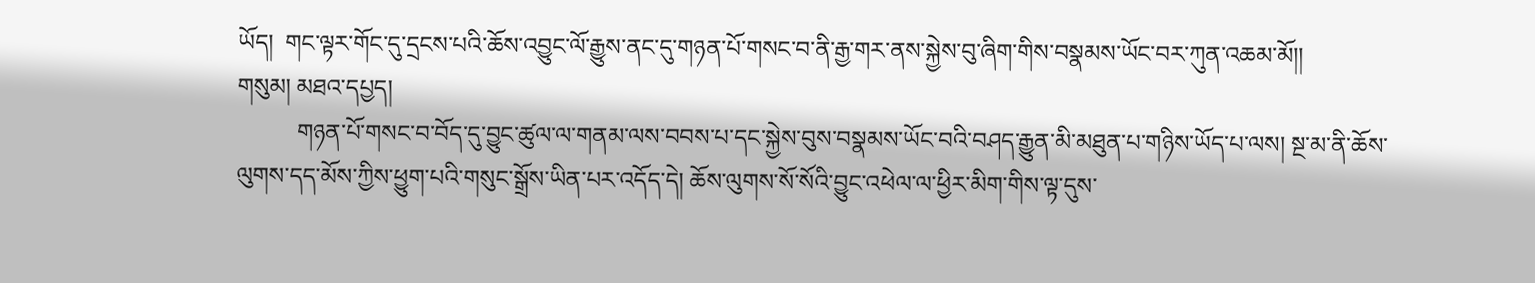ཡོད།  གང་ལྟར་གོང་དུ་དྲངས་པའི་ཆོས་འབྱུང་ལོ་རྒྱུས་ནང་དུ་གཉན་པོ་གསང་བ་ནི་རྒྱ་གར་ནས་སྐྱེས་བུ་ཞིག་གིས་བསྣམས་ཡོང་བར་ཀུན་འཆམ་མོ།།
གསུམ། མཐའ་དཔྱད།
          གཉན་པོ་གསང་བ་བོད་དུ་བྱུང་ཚུལ་ལ་གནམ་ལས་བབས་པ་དང་སྐྱེས་བུས་བསྣམས་ཡོང་བའི་བཤད་རྒྱུན་མི་མཐུན་པ་གཉིས་ཡོད་པ་ལས། སྔ་མ་ནི་ཆོས་ལུགས་དད་མོས་ཀྱིས་ཕྱུག་པའི་གསུང་སྒྲོས་ཡིན་པར་འདོད་དེ། ཆོས་ལུགས་སོ་སོའི་བྱུང་འཕེལ་ལ་ཕྱིར་མིག་གིས་ལྟ་དུས་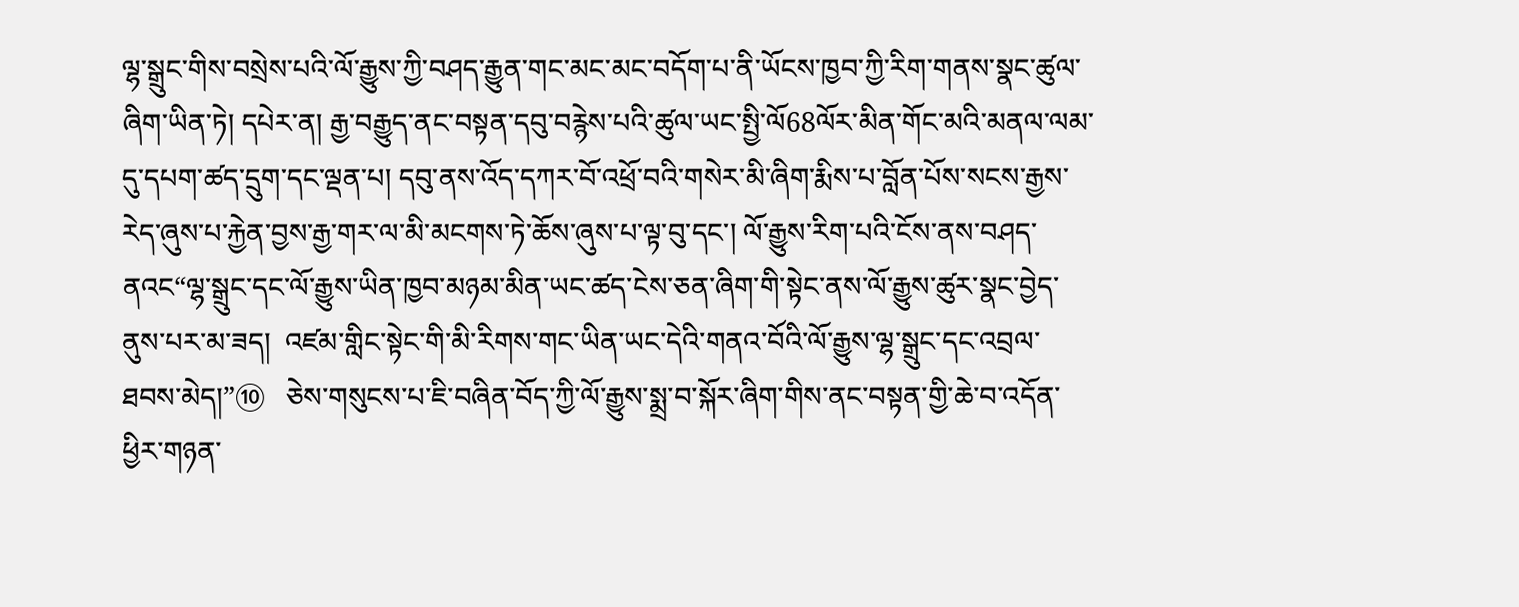ལྷ་སྒྲུང་གིས་བསྲེས་པའི་ལོ་རྒྱུས་ཀྱི་བཤད་རྒྱུན་གང་མང་མང་བདོག་པ་ནི་ཡོངས་ཁྱབ་ཀྱི་རིག་གནས་སྣང་ཚུལ་ཞིག་ཡིན་ཏེ། དཔེར་ན། རྒྱ་བརྒྱུད་ནང་བསྟན་དབུ་བརྙེས་པའི་ཚུལ་ཡང་སྤྱི་ལོ68ལོར་མིན་གོང་མའི་མནལ་ལམ་དུ་དཔག་ཚད་དྲུག་དང་ལྡན་པ། དབུ་ནས་འོད་དཀར་བོ་འཕྲོ་བའི་གསེར་མི་ཞིག་རྨིས་པ་བློན་པོས་སངས་རྒྱས་རེད་ཞུས་པ་རྐྱེན་བྱས་རྒྱ་གར་ལ་མི་མངགས་ཏེ་ཆོས་ཞུས་པ་ལྟ་བུ་དང་། ལོ་རྒྱུས་རིག་པའི་ངོས་ནས་བཤད་ནའང“ལྷ་སྒྲུང་དང་ལོ་རྒྱུས་ཡིན་ཁྱབ་མཉམ་མིན་ཡང་ཚད་ངེས་ཅན་ཞིག་གི་སྟེང་ནས་ལོ་རྒྱུས་ཚུར་སྣང་བྱེད་ནུས་པར་མ་ཟད།  འཛམ་གླིང་སྟེང་གི་མི་རིགས་གང་ཡིན་ཡང་དེའི་གནའ་བོའི་ལོ་རྒྱུས་ལྷ་སྒྲུང་དང་འབྲལ་ཐབས་མེད།”⑩   ཅེས་གསུངས་པ་ཇི་བཞིན་བོད་ཀྱི་ལོ་རྒྱུས་སྨྲ་བ་སྐོར་ཞིག་གིས་ནང་བསྟན་གྱི་ཆེ་བ་འདོན་ཕྱིར་གཉན་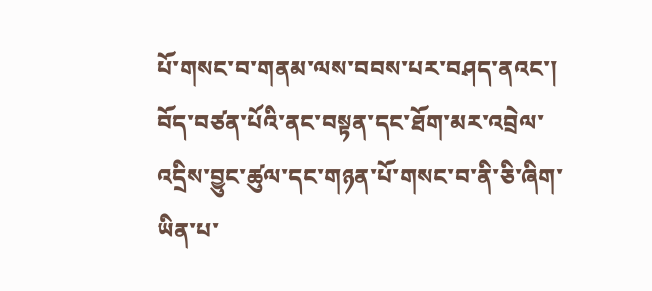པོ་གསང་བ་གནམ་ལས་བབས་པར་བཤད་ནའང་། བོད་བཙན་པོའི་ནང་བསྟན་དང་ཐོག་མར་འབྲེལ་འདྲིས་བྱུང་ཚུལ་དང་གཉན་པོ་གསང་བ་ནི་ཅི་ཞིག་ཡིན་པ་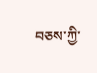བཅས་ཀྱི་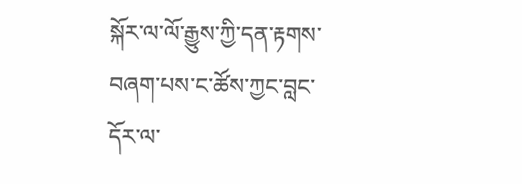སྐོར་ལ་ལོ་རྒྱུས་ཀྱི་དན་རྟགས་བཞག་པས་ང་ཚོས་ཀྱང་བླང་དོར་ལ་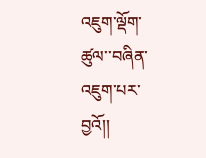འཇུག་ལྡོག་ཚུལ་་བཞིན་འཇུག་པར་བྱའོ།།